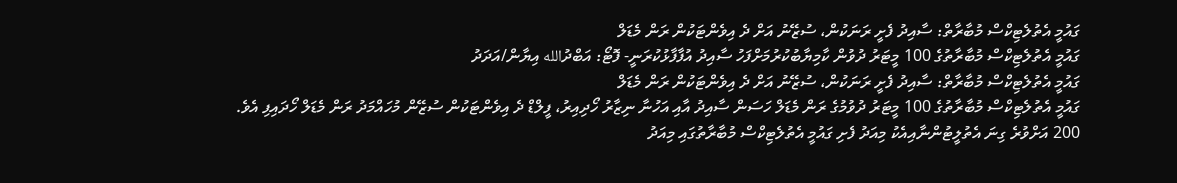ގައުމީ އެތުލެޓިކްސް މުބާރާތް: ސާއިދު ފެށީ ރަނަކުން، ސުޒޭނު އަށް ދެ އިވެންޓަކުން ރަން މެޑަލް
ގައުމީ އެތުލެޓިކްސް މުބާރާތުގެ 100 މީޓަރު ދުވުން ކާމިޔާބުކުރުމަށްފަހު ސާއިދު އުފާފާޅުކުރަނީ- ފޮޓޯ: އަބްދުالله އިޔާން/އަދަދު
ގައުމީ އެތުލެޓިކްސް މުބާރާތް: ސާއިދު ފެށީ ރަނަކުން، ސުޒޭނު އަށް ދެ އިވެންޓަކުން ރަން މެޑަލް
ގައުމީ އެތުލެޓިކްސް މުބާރާތުގެ 100 މީޓަރު ދުވުމުގެ ރަން މެޑަލް ހަސަން ސާއިދު އާއި އަހުނާ ނިޒާރު ހޯދިއިރު، ފީލްޑް ދެ އިވެންޓަކުން ސުޒޭން މުހައްމަދު ރަން މެޑަލް ހޯދައިފި އެވެ.
200 އަށްވުރެ ގިނަ އެތުލީޓުންނާއިއެކު މިއަދު ފެށި ގައުމީ އެތުލެޓިކްސް މުބާރާތުގައި މިއަދު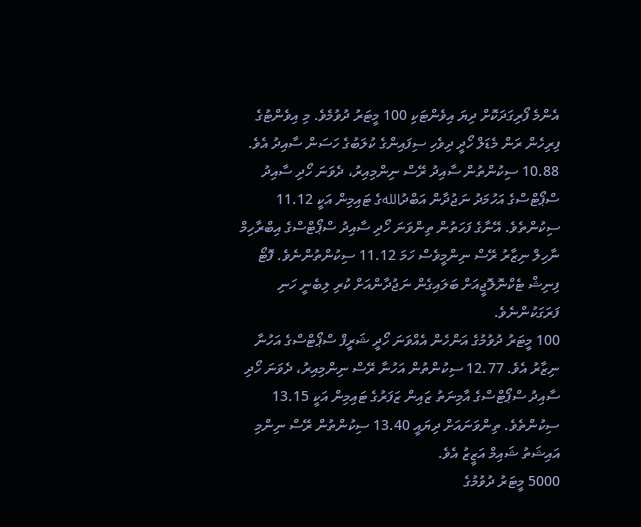އެންމެ ފޯރިގަދަކޮށް ދިޔަ އިވެންޓަކި 100 މީޓަރު ދުވުމެވެ. މި އިވެންޓުގެ ފިރިހެން ރަން މެޑަލް ހޯދީ ދިވެހި ސިފައިންގެ ކުލަބުގެ ހަސަން ސާއިދު އެވެ. 10.88 ސިކުންތުން ސާއިދު ރޭސް ނިންމިއިރު، ދެވަނަ ހޯދި ސާއިދު ސްޕޯޓްސްގެ އަހުމަދު ނަޖުދާން އަބްދުاللهގެ ޓައިމިން އަކީ 11.12 ސިކުންތެވެ. އޭނާގެ ފަހަތުން ތިންވަނަ ހޯދި ސާއިދު ސްޕޯޓްސްގެ އިބްރާހިމް ނާހިލް ނިޒާރު ރޭސް ނިންމީވެސް ހަމަ 11.12 ސިކުންތުންނެވެ. ފޮޓޯ ފިނިޝް ޓެކްނޮލޮޖީއަށް ބަލައިގެން ނަޖުދާންއަށް ކުރި ލިބެނީ ހަނި ފަރަގަކުންނެވެ.
100 މީޓަރު ދުވުމުގެ އަންހެން އެއްވަނަ ހޯދީ ޝަރީފް ސްޕޯޓްސްގެ އަހުނާ ނިޒާރު އެވެ. 12.77 ސިކުންތުން އަހުނާ ރޭސް ނިންމިއިރު، ދެވަނަ ހޯދި ސާއިދު ސްޕޯޓްސްގެ އާމިނަތު ޒައިން ޒަފަރުގެ ޓައިމިން އަކީ 13.15 ސިކުންތެވެ. ތިންވަނައަށް ދިޔައީ 13.40 ސިކުންތުން ރޭސް ނިންމި އައިޝަތު ޝައިމް އަޒީޒު އެވެ.
5000 މީޓަރު ދުވުމުގެ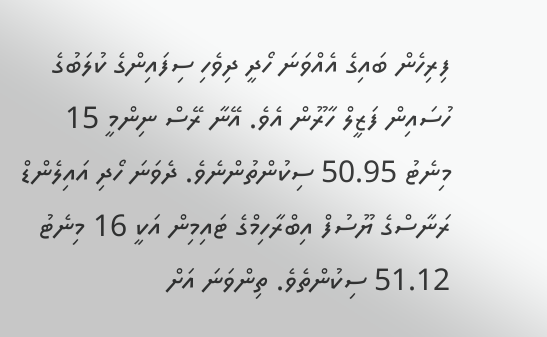ފިރިހެން ބައިގެ އެއްވަނަ ހޯދީ ދިވެހި ސިފައިންގެ ކުލަބުގެ ހުސައިން ފަޒީލް ހާރޫން އެވެ. އޭނާ ރޭސް ނިންމީ 15 މިނެޓު 50.95 ސިކުންތުންނެވެ. ދެވަނަ ހޯދި އައިލެންޑް ރަނާސްގެ ޔޫސުފް އިބްރާހިމްގެ ޓައިމިން އަކީ 16 މިނެޓު 51.12 ސިކުންތެވެ. ތިންވަނަ އަށް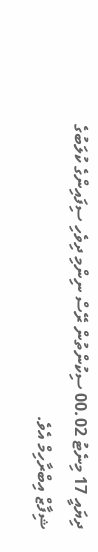ދިޔައީ 17 މިނެޓު 00.02 ސިކުންތުން ރޭސް ނިންމި ދިވެހި ސިފައިންގެ ކުލަބުގެ ޝިފާޒް އިބްރާހިމް އެވެ.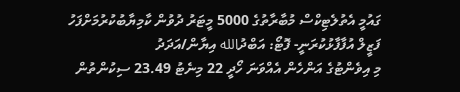ގައުމީ އެތުލެޓިކްސް މުބާރާތުގެ 5000 މީޓަރު ދުވުން ކާމިޔާބުކުރުމަށްފަހު ފަޒީލް އުފާފާޅުކުރަނީ- ފޮޓޯ: އަބްދުالله އިޔާން/އަދަދު
މި އިވެންޓުގެ އަންހެން އެއްވަނަ ހޯދީ 22 މިނެޓު 23.49 ސިކުންތުން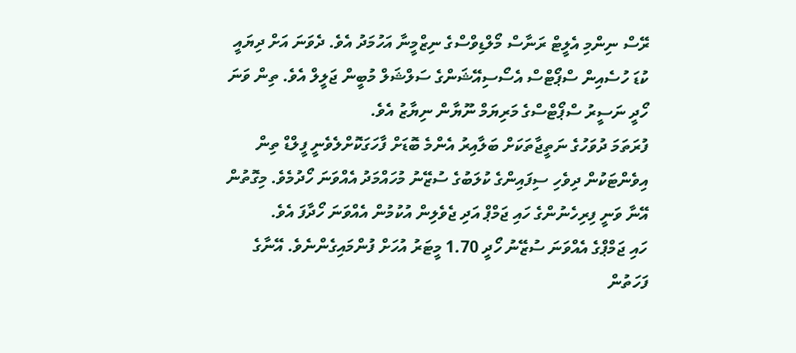ރޭސް ނިންމި އެލީޓް ރަނާސް މޯލްޑިވްސްގެ ނިޒްމީނާ އަހުމަދު އެވެ. ދެވަނަ އަށް ދިޔައީ ކުޑަ ހުސެއިން ސްޕޯޓްސް އެސޯސިއޭޝަންގެ ސަލްޝަލް މުބީން ޖަލީލް އެވެ. ތިން ވަނަ ހޯދީ ނަސީރު ސްޕޯޓްސްގެ މަރިޔަމް ނޫޔާން ނިޔާޒު އެވެ.
ފުރަތަމަ ދުވަހުގެ ނަތީޖާތަކަށް ބަލާއިރު އެންމެ ބޮޑަށް ފާހަގަކޮށްލެވެނީ ފީލްޑް ތިން އިވެންޓަކުން ދިވެހި ސިފައިންގެ ކުލަބުގެ ސުޒޭނު މުހައްމަދު އެއްވަނަ ހޯދުމެވެ. މިގޮތުން އޭނާ ވަނީ ފިރިހެނުންގެ ހައި ޖަމްޕް އަދި ޖެވެލިން އުކުމުން އެއްވަނަ ހޯދާފަ އެވެ.
ހައި ޖަމްޕްގެ އެއްވަނަ ސުޒޭނު ހޯދީ 1.70 މީޓަރު އުހަށް ފުންމައިގެންނެވެ. އޭނާގެ ފަހަތުން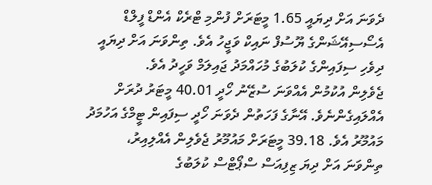ދެވަނަ އަށް ދިޔައީ 1.65 މީޓަރަށް ފުންމި ޓްރެކް އެންޑް ފީލްޑް އެސޯސިއޭޝަންގެ ޔޫސުފް ނައިކް ވަޖީހު އެވެ. ތިންވަނަ އަށް ދިޔައީ ދިވެހި ސިފައިންގެ ކުލަބުގެ މުހައްމަދު ޖައިލަމް ވަހީދު އެވެ.
ޖެވެލިން އުކުމުން އެއްވަނަ ސުޒޭނު ހޯދީ 40.01 މީޓަރު ދުރަށް އެއްލައިގެންނެވެ. އޭނާގެ ފަހަތުން ދެވަނަ ހޯދީ ސިފައިން ޓީމްގެ އަހުމަދު މައުމޫރު އެވެ. 39.18 މީޓަރަށް މައުމޫރު ޖެވެލިން އެއްލިއިރު، ތިންވަނަ އަށް ދިޔަ ޒިފިއަސް ސްޕޯޓްސް ކުލަބުގެ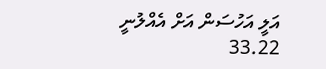އަލީ އަހުސަން އަށް އެއްލުނީ 33.22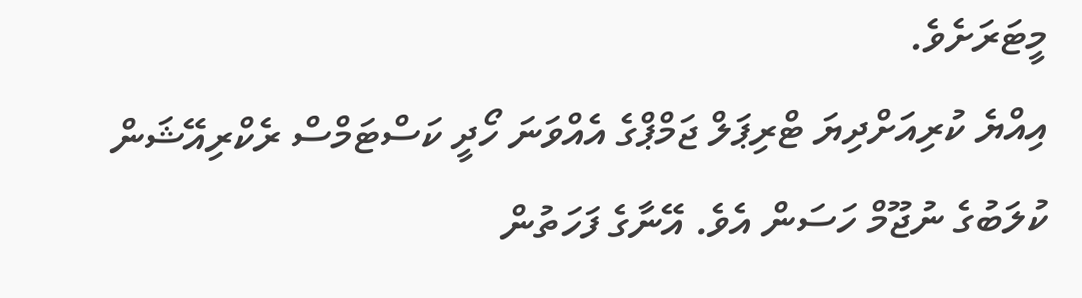މީޓަރަށެވެ.
އިއްޔެ ކުރިއަށްދިޔަ ޓްރިޕަލް ޖަމްޕްގެ އެއްވަނަ ހޯދީ ކަސްޓަމްސް ރެކްރިއޭޝަން ކުލަބުގެ ނުޖޫމް ހަސަން އެވެ. އޭނާގެ ފަހަތުން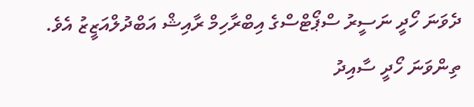ދެވަނަ ހޯދީ ނަސީރު ސްޕޯޓްސްގެ އިބްރާހިމް ރާއިޝް އަބްދުލްއަޒީޒު އެވެ. ތިންވަނަ ހޯދީ ސާއިދު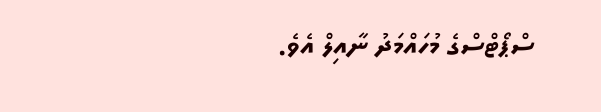ސްޕޯޓްސްގެ މުހައްމަދު ނާއިލް އެވެ.